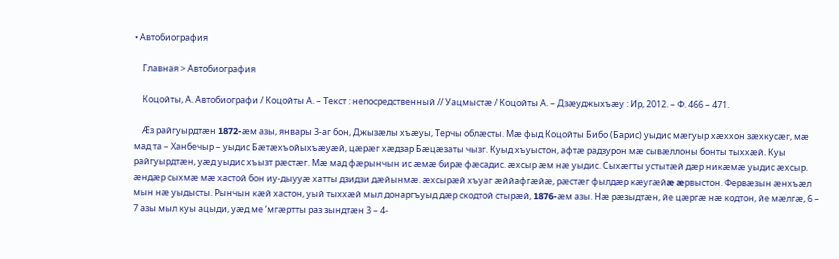• Автобиография

    Главная > Автобиография

    Коцойты, А. Автобиографи / Коцойты А. – Текст : непосредственный // Уацмыстæ / Коцойты А. – Дзæуджыхъæу : Ир, 2012. – Ф. 466 – 471.

    Æз райгуырдтæн 1872-æм азы, январы 3-аг бон, Джызæлы хъæуы, Терчы облæсты. Мæ фыд Коцойты Бибо (Барис) уыдис мæгуыр хæххон зæхкусæг, мæ мад та – Ханбечыр – уыдис Бæтæхъойыхъæуæй, цæрæг хæдзар Бæцæзаты чызг. Куыд хъуыстон, афтæ радзурон мæ сывæллоны бонты тыххæй. Куы райгуырдтæн, уæд уыдис хъызт рæстæг. Мæ мад фæрынчын ис æмæ бирæ фæсадис. æхсыр æм нæ уыдис. Сыхæгты устытæй дæр никæмæ уыдис æхсыр. æндæр сыхмæ мæ хастой бон иу-дыууæ хатты дзидзи дæйынмæ. æхсырæй хъуаг æййафгæйæ, рæстæг фылдæр кæугæйæ æрвыстон. Фервæзын æнхъæл мын нæ уыдысты. Рынчын кæй хастон, уый тыххæй мыл донаргъуыд дæр скодтой стырæй, 1876-æм азы. Нæ рæзыдтæн, йе цæргæ нæ кодтон, йе мæлгæ, 6 – 7 азы мыл куы ацыди, уæд ме ‘мгæртты раз зындтæн 3 – 4-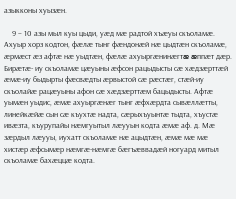азыкконы хуызæн.

    9 – 10 азы мыл куы цыди, уæд мæ радтой хъæуы скъоламæ. Ахуыр хорз кодтон, фæлæ тынг фæндонæй нæ цыдтæн скъоламæ, æрмæст æз афтæ нæ уыдтæн, фæлæ ахуыргæнинæгтæ æппæт дæр. Бирæтæ- иу скъоламæ цæуыны æфсон рацыдысты сæ хæдзæрттæй æмæ-иу быдырты фæсвæдты æрвыстой сæ рæстæг, стæй-иу скъолайæ рацæуыны афон сæ хæдзæрттæм бацыдысты. Афтæ уымæн уыдис, æмæ ахуыргæнæг тынг æфхæрдта сывæллæтты, линейкæйæ сын сæ къухтæ надта, сæрыхъуынтæ тыдта, хъустæ ивæзта, къурупайы нæмгуытыл лæууын кодта æмæ аф. д. Мæ зæрдыл лæууы, иухатт скъоламæ нæ ацыдтæн, æмæ мæ мæ хистæр æфсымæр нæмгæ-нæмгæ бæгъæввадæй ногуард митыл скъоламæ бахæццæ кодта.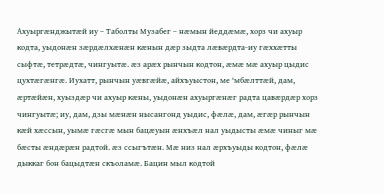Ахуыргæнджытæй иу – Таболты Музабег – нæмын йеддæмæ, хорз чи ахуыр кодта, уыдонæн зæрдæлхæнæн кæнын дæр зыдта лæвæрдта-иу гæххæтты сыфтæ, тетрæдтæ, чингуытæ. æз арæх рынчын кодтон, æмæ мæ ахуыр цыдис цухтæгæнгæ. Иухатт, рынчын уæвгæйæ, айхъуыстон, ме ‘мбæлттæй, дам, æртæйæн, хуыздæр чи ахуыр кæны, уыдонæн ахуыргæнæг радта цавæрдæр хорз чингуытæ; иу, дам, дзы мæнæн нысангонд уыдис, фæлæ, дам, æгæр рынчын кæй хæссын, уымæ гæсгæ мын бацæуын æнхъæл нал уыдысты æмæ чиныг мæ бæсты æндæрæн радтой. æз ссыгътæн. Мæ низ нал æрхъуыды кодтон, фæлæ дыккаг бон бацыдтæн скъоламæ. Бацин мыл кодтой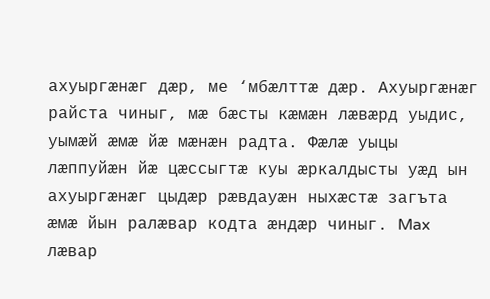ахуыргæнæг дæр, ме ‘мбæлттæ дæр. Ахуыргæнæг райста чиныг, мæ бæсты кæмæн лæвæрд уыдис, уымæй æмæ йæ мæнæн радта. Фæлæ уыцы лæппуйæн йæ цæссыгтæ куы æркалдысты уæд ын ахуыргæнæг цыдæр рæвдауæн ныхæстæ загъта æмæ йын ралæвар кодта æндæр чиныг. Max лæвар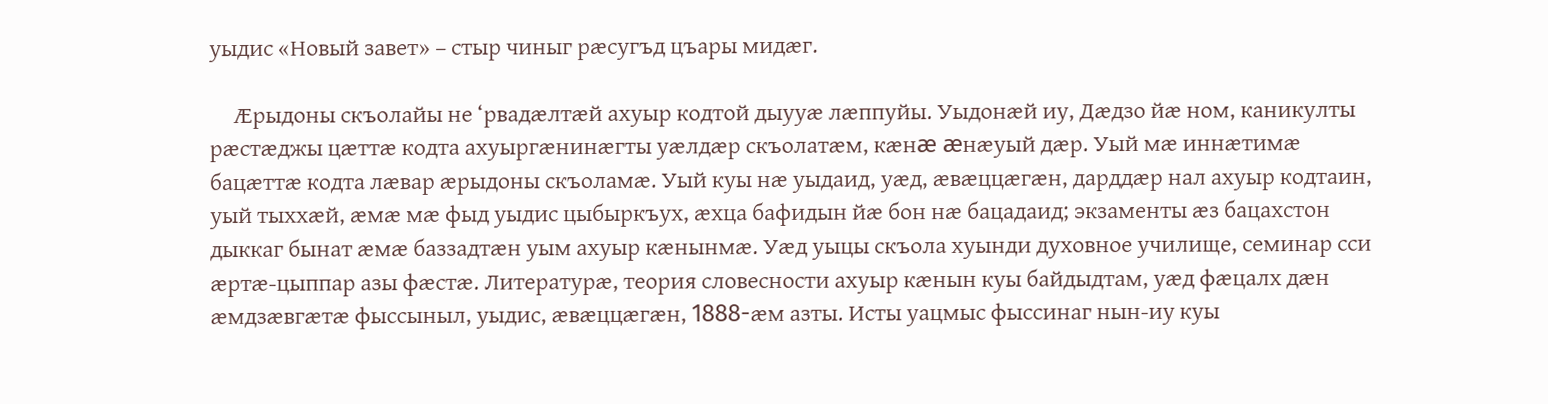уыдис «Новый завет» – стыр чиныг рæсугъд цъары мидæг.

    Æрыдоны скъолайы не ‘рвадæлтæй ахуыр кодтой дыууæ лæппуйы. Уыдонæй иу, Дæдзо йæ ном, каникулты рæстæджы цæттæ кодта ахуыргæнинæгты уæлдæр скъолатæм, кæнæ æнæуый дæр. Уый мæ иннæтимæ бацæттæ кодта лæвар æрыдоны скъоламæ. Уый куы нæ уыдаид, уæд, æвæццæгæн, дарддæр нал ахуыр кодтаин, уый тыххæй, æмæ мæ фыд уыдис цыбыркъух, æхца бафидын йæ бон нæ бацадаид; экзаменты æз бацахстон дыккаг бынат æмæ баззадтæн уым ахуыр кæнынмæ. Уæд уыцы скъола хуынди духовное училище, семинар сси æртæ-цыппар азы фæстæ. Литературæ, теория словесности ахуыр кæнын куы байдыдтам, уæд фæцалх дæн æмдзæвгæтæ фыссыныл, уыдис, æвæццæгæн, 1888-æм азты. Исты уацмыс фыссинаг нын-иу куы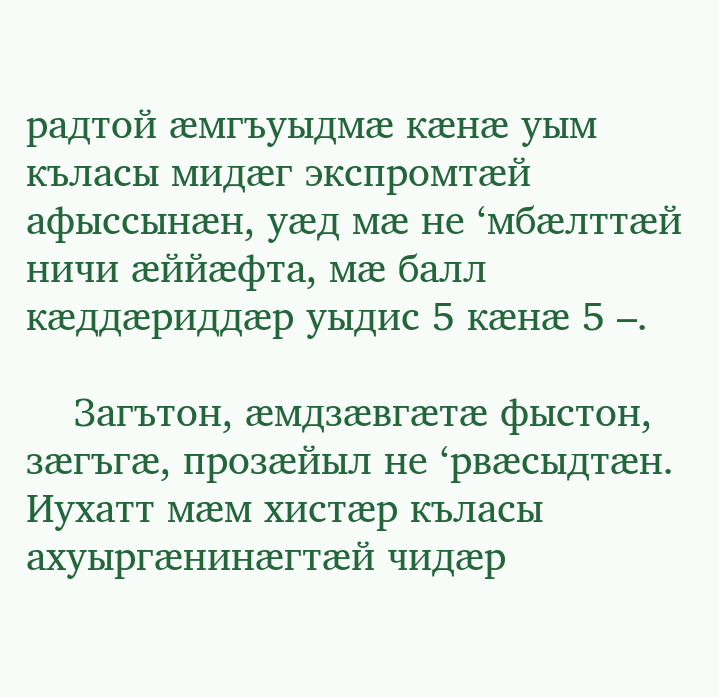радтой æмгъуыдмæ кæнæ уым къласы мидæг экспромтæй афыссынæн, уæд мæ не ‘мбæлттæй ничи æййæфта, мæ балл кæддæриддæр уыдис 5 кæнæ 5 –.

    Загътон, æмдзæвгæтæ фыстон, зæгъгæ, прозæйыл не ‘рвæсыдтæн. Иухатт мæм хистæр къласы ахуыргæнинæгтæй чидæр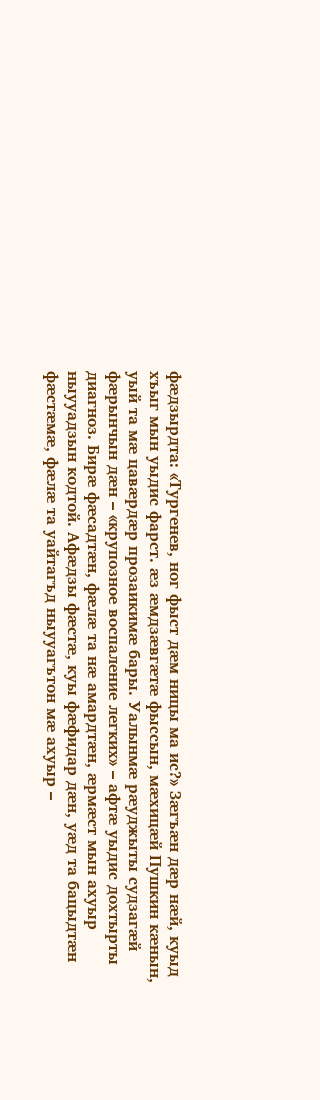фæдзырдта: «Тургенев, ног фыст дæм ницы ма ис?» Зæгъæн дæр нæй, куыд хъыг мын уыдис фарст. æз æмдзæвгæтæ фыссын, мæхицæй Пушкин кæнын, уый та мæ цавæрдæр прозаикимæ бары. Уалынмæ рæуджыты судзагæй фæрынчын дæн – «крупозное воспаление легких» – афтæ уыдис дохтырты диагноз. Бирæ фæсадтæн, фæлæ та нæ амардтæн, æрмæст мын ахуыр ныууадзын кодтой. Афæдзы фæстæ, куы фæфидар дæн, уæд та бацыдтæн фæстæмæ, фæлæ та уайтагъд ныууагътон мæ ахуыр –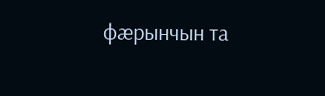фæрынчын та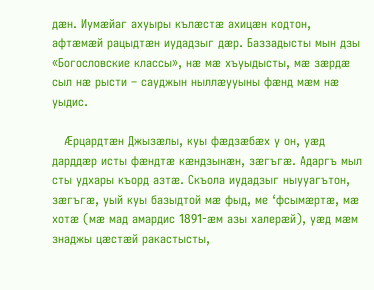дæн. Иумæйаг ахуыры кълæстæ ахицæн кодтон, афтæмæй рацыдтæн иудадзыг дæр. Баззадысты мын дзы «Богословские классы», нæ мæ хъуыдысты, мæ зæрдæ сыл нæ рысти – сауджын ныллæууыны фæнд мæм нæ уыдис.

    Æрцардтæн Джызæлы, куы фæдзæбæх у он, уæд дарддæр исты фæндтæ кæндзынæн, зæгъгæ. Адаргъ мыл сты удхары къорд азтæ. Скъола иудадзыг ныууагътон, зæгъгæ, уый куы базыдтой мæ фыд, ме ‘фсымæртæ, мæ хотæ (мæ мад амардис 1891-æм азы халерæй), уæд мæм знаджы цæстæй ракастысты,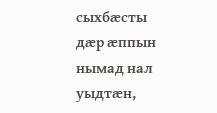сыхбæсты дæр æппын нымад нал уыдтæн,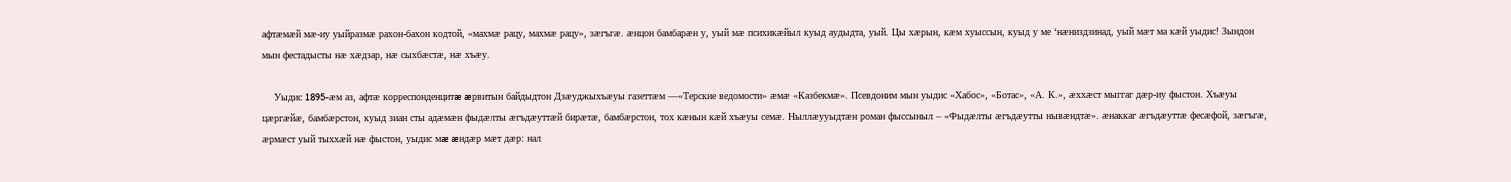афтæмæй мæ-иу уыйразмæ рахон-бахон кодтой, «махмæ рацу, махмæ рацу», зæгъгæ. æнцон бамбарæн у, уый мæ психикæйыл куыд аудыдта, уый. Цы хæрын, кæм хуыссын, куыд у ме ‘нæниздзинад, уый мæт ма кæй уыдис! Зындон мын фестадысты нæ хæдзар, нæ сыхбæстæ, нæ хъæу.

    Уыдис 1895-æм аз, афтæ корреспонденцитæ æрвитын байдыдтон Дзæуджыхъæуы газеттæм —«Терские ведомости» æмæ «Казбекмæ». Псевдоним мын уыдис «Хабос», «Ботас», «А. К.», æххæст мыггаг дæр-иу фыстон. Хъæуы цæргæйæ, бамбæрстон, куыд зиан сты адæмæн фыдæлты æгъдæуттæй бирæтæ, бамбæрстон, тох кæнын кæй хъæуы семæ. Ныллæууыдтæн роман фыссыныл – «Фыдæлты æгъдæутты нывæндтæ». æнаккаг æгъдæуттæ фесæфой, зæгъгæ, æрмæст уый тыххæй нæ фыстон, уыдис мæ æндæр мæт дæр: нал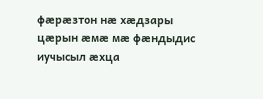фæрæзтон нæ хæдзары цæрын æмæ мæ фæндыдис иучысыл æхца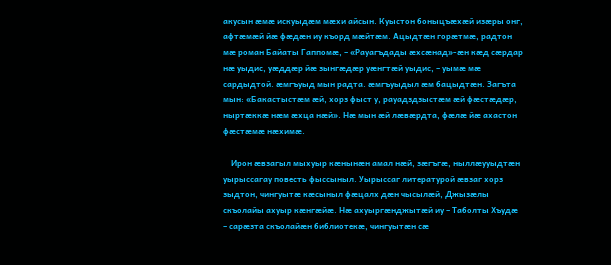акусын æмæ искуыдæм мæхи айсын. Куыстон боныцъæхæй изæры онг, афтæмæй йæ фæдæн иу къорд мæйтæм. Ацыдтæн горæтмæ, радтон мæ роман Байаты Гаппомæ, – «Рауагъдады æхсæнад»-æн кæд сæрдар нæ уыдис, уæддæр йæ зынгæдæр уæнгтæй уыдис, – уымæ мæ сардыдтой. æмгъуыд мын радта. æмгъуыдыл æм бацыдтæн. Загъта мын: «Бакастыстæм æй, хорз фыст у, рауадздзыстæм æй фæстæдæр, ныртæккæ нæм æхца нæй». Нæ мын æй лæвæрдта, фæлæ йæ ахастон фæстæмæ нæхимæ.

    Ирон æвзагыл мыхуыр кæнынæн амал нæй, зæгъгæ, ныллæууыдтæн уырыссагау повесть фыссыныл. Уырыссаг литературой æвзаг хорз зыдтон, чингуытæ кæсыныл фæцалх дæн чысылæй, Джызæлы скъолайы ахуыр кæнгæйæ. Нæ ахуыргæнджытæй иу – Таболты Хъудæ – сарæзта скъолайæн библиотекæ, чингуытæн сæ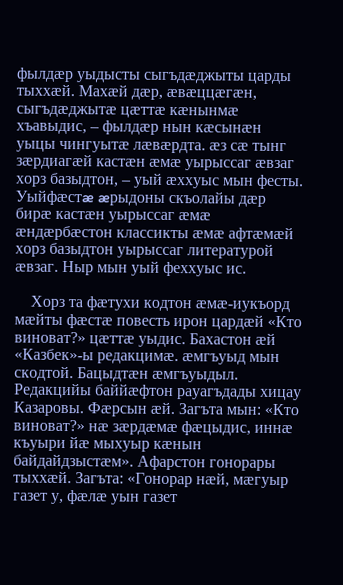фылдæр уыдысты сыгъдæджыты царды тыххæй. Махæй дæр, æвæццæгæн, сыгъдæджытæ цæттæ кæнынмæ хъавыдис, – фылдæр нын кæсынæн уыцы чингуытæ лæвæрдта. æз сæ тынг зæрдиагæй кастæн æмæ уырыссаг æвзаг хорз базыдтон, – уый æххуыс мын фесты. Уыйфæстæ æрыдоны скъолайы дæр бирæ кастæн уырыссаг æмæ æндæрбæстон классикты æмæ афтæмæй хорз базыдтон уырыссаг литературой æвзаг. Ныр мын уый феххуыс ис.

    Хорз та фæтухи кодтон æмæ-иукъорд мæйты фæстæ повесть ирон цардæй «Кто виноват?» цæттæ уыдис. Бахастон æй «Казбек»-ы редакцимæ. æмгъуыд мын скодтой. Бацыдтæн æмгъуыдыл. Редакцийы баййæфтон рауагъдады хицау Казаровы. Фæрсын æй. Загъта мын: «Кто виноват?» нæ зæрдæмæ фæцыдис, иннæ къуыри йæ мыхуыр кæнын байдайдзыстæм». Афарстон гонорары тыххæй. Загъта: «Гонорар нæй, мæгуыр газет у, фæлæ уын газет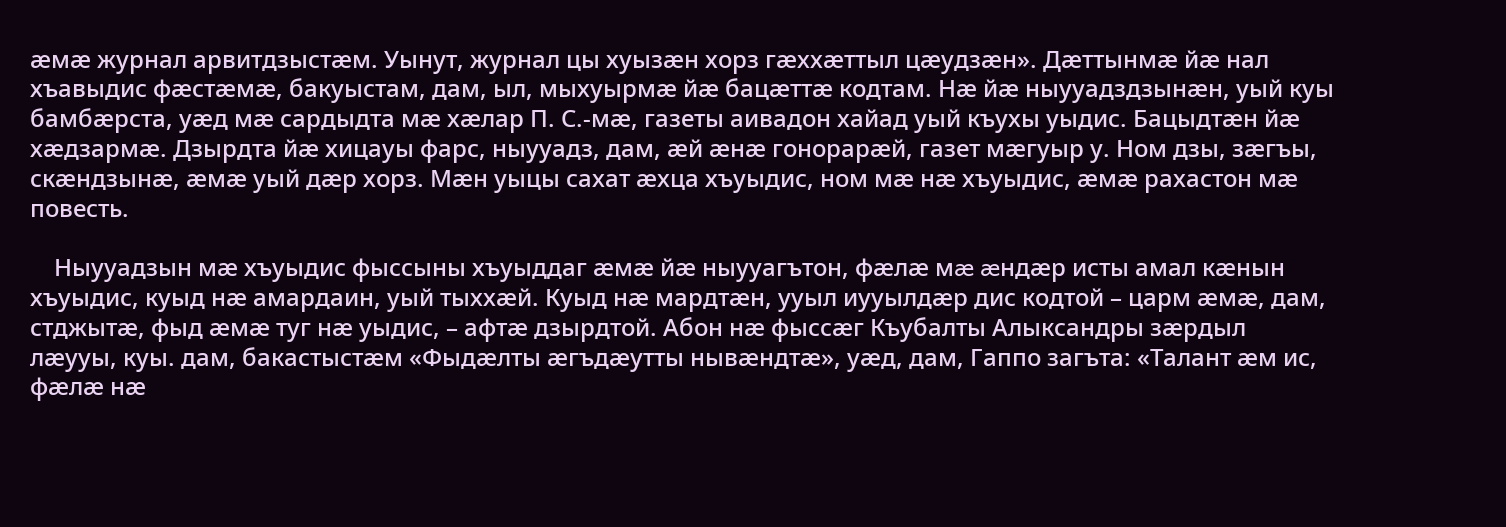æмæ журнал арвитдзыстæм. Уынут, журнал цы хуызæн хорз гæххæттыл цæудзæн». Дæттынмæ йæ нал хъавыдис фæстæмæ, бакуыстам, дам, ыл, мыхуырмæ йæ бацæттæ кодтам. Нæ йæ ныууадздзынæн, уый куы бамбæрста, уæд мæ сардыдта мæ хæлар П. С.-мæ, газеты аивадон хайад уый къухы уыдис. Бацыдтæн йæ хæдзармæ. Дзырдта йæ хицауы фарс, ныууадз, дам, æй æнæ гонорарæй, газет мæгуыр у. Ном дзы, зæгъы, скæндзынæ, æмæ уый дæр хорз. Мæн уыцы сахат æхца хъуыдис, ном мæ нæ хъуыдис, æмæ рахастон мæ повесть.

    Ныууадзын мæ хъуыдис фыссыны хъуыддаг æмæ йæ ныууагътон, фæлæ мæ æндæр исты амал кæнын хъуыдис, куыд нæ амардаин, уый тыххæй. Куыд нæ мардтæн, ууыл иууылдæр дис кодтой – царм æмæ, дам, стджытæ, фыд æмæ туг нæ уыдис, – афтæ дзырдтой. Абон нæ фыссæг Къубалты Алыксандры зæрдыл лæууы, куы. дам, бакастыстæм «Фыдæлты æгъдæутты нывæндтæ», уæд, дам, Гаппо загъта: «Талант æм ис, фæлæ нæ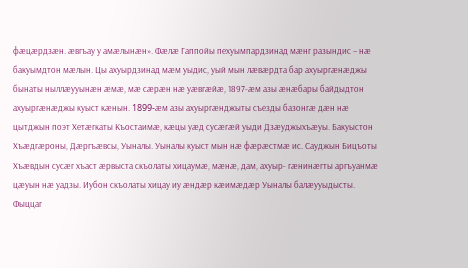фæцæрдзæн. æвгъау у амæлынæн». Фæлæ Гаппойы пехуымпардзинад мæнг разындис – нæ бакуымдтон мæлын. Цы ахуырдзинад мæм уыдис, уый мын лæвæрдта бар ахуыргæнæджы бынаты ныллæууынæн æмæ, мæ сæрæн нæ уæвгæйæ, 1897-æм азы æнæбары байдыдтон ахуыргæнæджы куыст кæнын. 1899-æм азы ахуыргæнджыты съезды базонгæ дæн нæ цытджын поэт Хетæгкаты Къостаимæ, кæцы уæд сусæгæй уыди Дзæуджыхъæуы. Бакуыстон Хъæдгæроны, Дæргъæвсы, Уыналы. Уыналы куыст мын нæ фæрæстмæ ис. Сауджын Бицъоты Хъæвдын сусæг хъаст æрвыста скъолаты хицаумæ, мæнæ, дам, ахуыр- гæнинæгты аргъуанмæ цæуын нæ уадзы. Иубон скъолаты хицау иу æндæр кæимæдæр Уыналы балæууыдысты. Фыццаг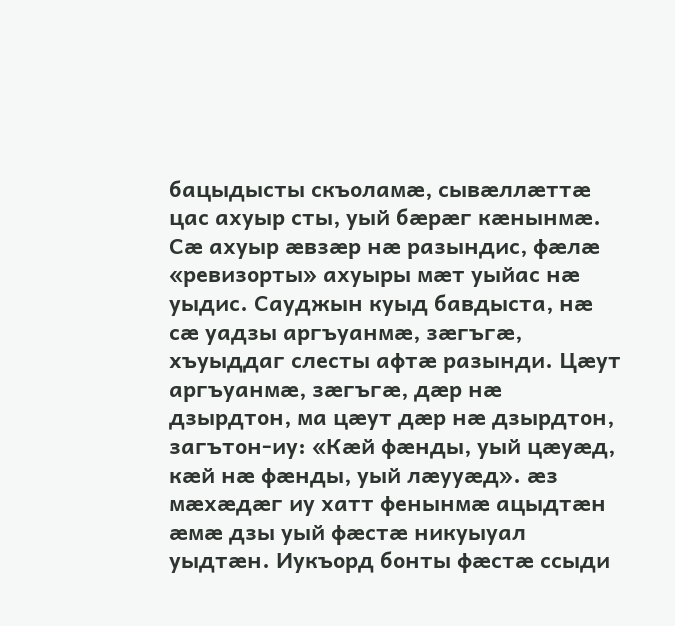бацыдысты скъоламæ, сывæллæттæ цас ахуыр сты, уый бæрæг кæнынмæ. Сæ ахуыр æвзæр нæ разындис, фæлæ «ревизорты» ахуыры мæт уыйас нæ уыдис. Сауджын куыд бавдыста, нæ сæ уадзы аргъуанмæ, зæгъгæ, хъуыддаг слесты афтæ разынди. Цæут аргъуанмæ, зæгъгæ, дæр нæ дзырдтон, ма цæут дæр нæ дзырдтон, загътон-иу: «Кæй фæнды, уый цæуæд, кæй нæ фæнды, уый лæууæд». æз мæхæдæг иу хатт фенынмæ ацыдтæн æмæ дзы уый фæстæ никуыуал уыдтæн. Иукъорд бонты фæстæ ссыди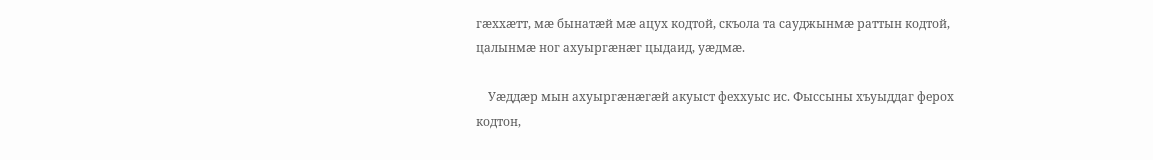гæххæтт, мæ бынатæй мæ ацух кодтой, скъола та сауджынмæ раттын кодтой, цалынмæ ног ахуыргæнæг цыдаид, уæдмæ.

    Уæддæр мын ахуыргæнæгæй акуыст феххуыс ис. Фыссыны хъуыддаг ферох кодтон,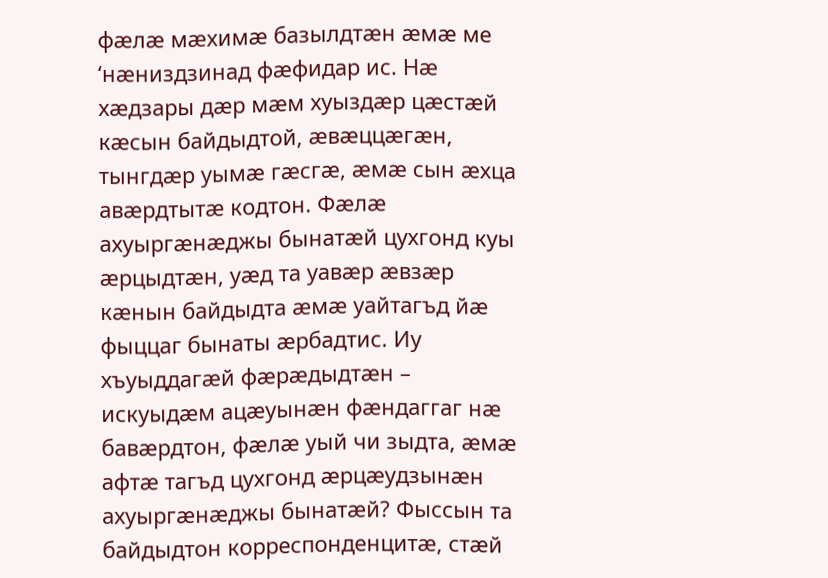фæлæ мæхимæ базылдтæн æмæ ме ‘нæниздзинад фæфидар ис. Нæ хæдзары дæр мæм хуыздæр цæстæй кæсын байдыдтой, æвæццæгæн, тынгдæр уымæ гæсгæ, æмæ сын æхца авæрдтытæ кодтон. Фæлæ ахуыргæнæджы бынатæй цухгонд куы æрцыдтæн, уæд та уавæр æвзæр кæнын байдыдта æмæ уайтагъд йæ фыццаг бынаты æрбадтис. Иу хъуыддагæй фæрæдыдтæн – искуыдæм ацæуынæн фæндаггаг нæ бавæрдтон, фæлæ уый чи зыдта, æмæ афтæ тагъд цухгонд æрцæудзынæн ахуыргæнæджы бынатæй? Фыссын та байдыдтон корреспонденцитæ, стæй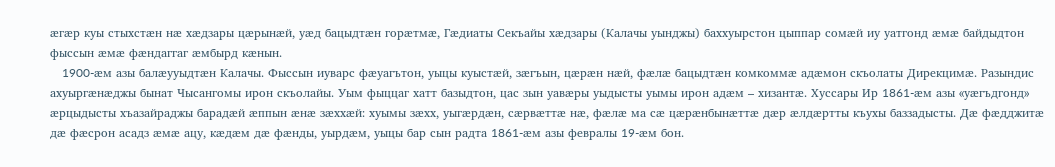æгæр куы стыхстæн нæ хæдзары цæрынæй, уæд бацыдтæн горæтмæ, Гæдиаты Секъайы хæдзары (Калачы уынджы) баххуырстон цыппар сомæй иу уатгонд æмæ байдыдтон фыссын æмæ фæндаггаг æмбырд кæнын.
    1900-æм азы балæууыдтæн Калачы. Фыссын иуварс фæуагътон, уыцы куыстæй, зæгъын, цæрæн нæй, фæлæ бацыдтæн комкоммæ адæмон скъолаты Дирекцимæ. Разындис ахуыргæнæджы бынат Чысангомы ирон скъолайы. Уым фыццаг хатт базыдтон, цас зын уавæры уыдысты уымы ирон адæм – хизантæ. Хуссары Ир 1861-æм азы «уæгъдгонд» æрцыдысты хъазайраджы барадæй æппын æнæ зæххæй: хуымы зæхх, уыгæрдæн, сæрвæттæ нæ, фæлæ ма сæ цæрæнбынæттæ дæр æлдæртты къухы баззадысты. Дæ фæдджитæ дæ фæсрон асадз æмæ ацу, кæдæм дæ фæнды, уырдæм, уыцы бар сын радта 1861-æм азы февралы 19-æм бон.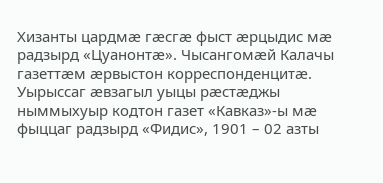Хизанты цардмæ гæсгæ фыст æрцыдис мæ радзырд «Цуанонтæ». Чысангомæй Калачы газеттæм æрвыстон корреспонденцитæ. Уырыссаг æвзагыл уыцы рæстæджы ныммыхуыр кодтон газет «Кавказ»-ы мæ фыццаг радзырд «Фидис», 1901 – 02 азты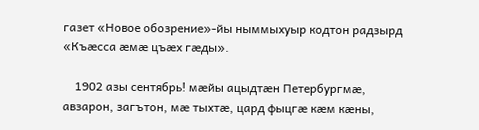газет «Новое обозрение»-йы ныммыхуыр кодтон радзырд «Къæсса æмæ цъæх гæды».

    1902 азы сентябрь! мæйы ацыдтæн Петербургмæ, авзарон, загътон, мæ тыхтæ, цард фыцгæ кæм кæны,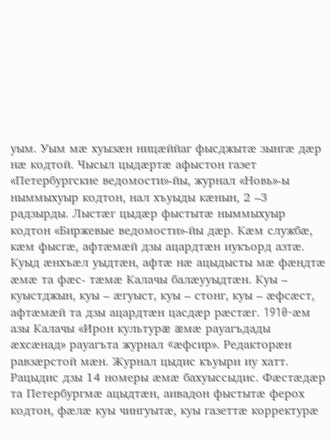уым. Уым мæ хуызæн ницæййаг фысджытæ зынгæ дæр нæ кодтой. Чысыл цыдæртæ афыстон газет «Петербургские ведомости»-йы, журнал «Новь»-ы ныммыхуыр кодтон, нал хъуыды кæнын, 2 –3 радзырды. Лыстæг цыдæр фыстытæ ныммыхуыр кодтон «Биржевые ведомости»-йы дæр. Кæм службæ, кæм фысгæ, афтæмæй дзы ацардтæн иукъорд азтæ. Куыд æнхъæл уыдтæн, афтæ нæ ацыдысты мæ фæндтæ æмæ та фæс- тæмæ Калачы балæууыдтæн. Куы – куыстджын, куы – æгуыст, куы – стонг, куы – æфсæст, афтæмæй та дзы ацардтæн цасдæр рæстæг. 1910-æм азы Калачы «Ирон культурæ æмæ рауагъдады æхсæнад» рауагъта журнал «æфсир». Редакторæн равзæрстой мæн. Журнал цыдис къуыри иу хатт. Рацыдис дзы 14 номеры æмæ бахуыссыдис. Фæстæдæр та Петербургмæ ацыдтæн, аивадон фыстытæ ферох кодтон, фæлæ куы чингуытæ, куы газеттæ корректурæ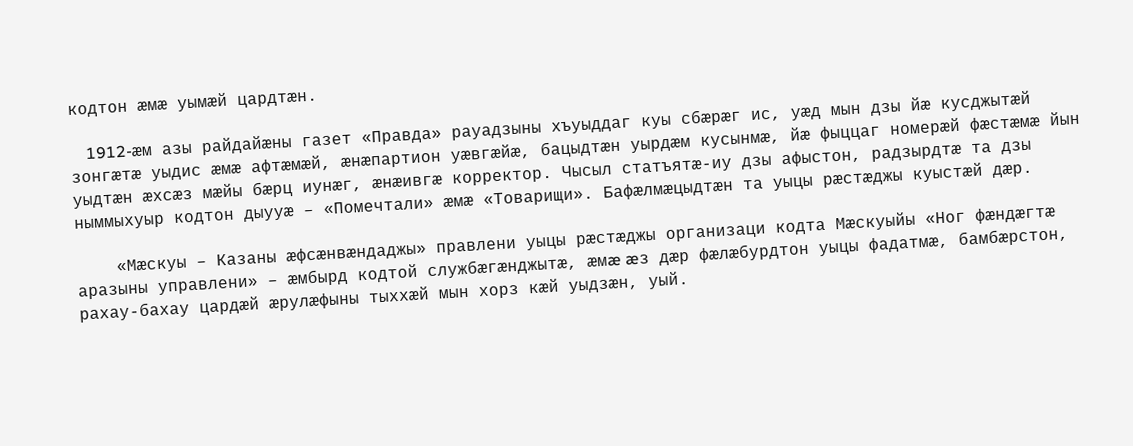кодтон æмæ уымæй цардтæн.

    1912-æм азы райдайæны газет «Правда» рауадзыны хъуыддаг куы сбæрæг ис, уæд мын дзы йæ кусджытæй зонгæтæ уыдис æмæ афтæмæй, æнæпартион уæвгæйæ, бацыдтæн уырдæм кусынмæ, йæ фыццаг номерæй фæстæмæ йын уыдтæн æхсæз мæйы бæрц иунæг, æнæивгæ корректор. Чысыл статъятæ-иу дзы афыстон, радзырдтæ та дзы ныммыхуыр кодтон дыууæ – «Помечтали» æмæ «Товарищи». Бафæлмæцыдтæн та уыцы рæстæджы куыстæй дæр.

    «Мæскуы – Казаны æфсæнвæндаджы» правлени уыцы рæстæджы организаци кодта Мæскуыйы «Ног фæндæгтæ аразыны управлени» – æмбырд кодтой службæгæнджытæ, æмæ æз дæр фæлæбурдтон уыцы фадатмæ, бамбæрстон, рахау-бахау цардæй æрулæфыны тыххæй мын хорз кæй уыдзæн, уый.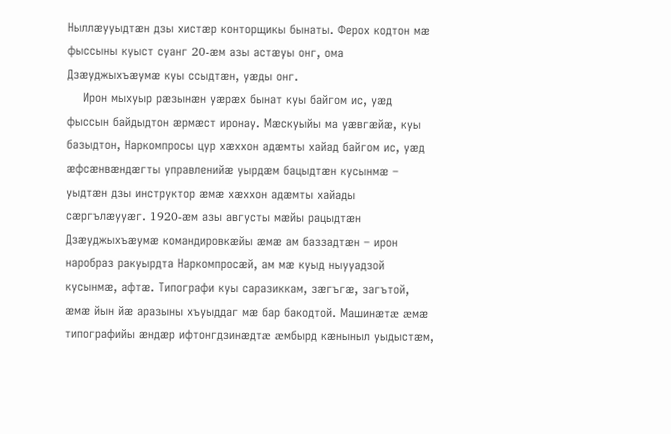Ныллæууыдтæн дзы хистæр конторщикы бынаты. Ферох кодтон мæ фыссыны куыст суанг 20-æм азы астæуы онг, ома Дзæуджыхъæумæ куы ссыдтæн, уæды онг.
    Ирон мыхуыр рæзынæн уæрæх бынат куы байгом ис, уæд фыссын байдыдтон æрмæст иронау. Мæскуыйы ма уæвгæйæ, куы базыдтон, Наркомпросы цур хæххон адæмты хайад байгом ис, уæд æфсæнвæндæгты управленийæ уырдæм бацыдтæн кусынмæ – уыдтæн дзы инструктор æмæ хæххон адæмты хайады сæргълæууæг. 1920-æм азы августы мæйы рацыдтæн Дзæуджыхъæумæ командировкæйы æмæ ам баззадтæн – ирон наробраз ракуырдта Наркомпросæй, ам мæ куыд ныууадзой кусынмæ, афтæ. Типографи куы саразиккам, зæгъгæ, загътой, æмæ йын йæ аразыны хъуыддаг мæ бар бакодтой. Машинæтæ æмæ типографийы æндæр ифтонгдзинæдтæ æмбырд кæныныл уыдыстæм,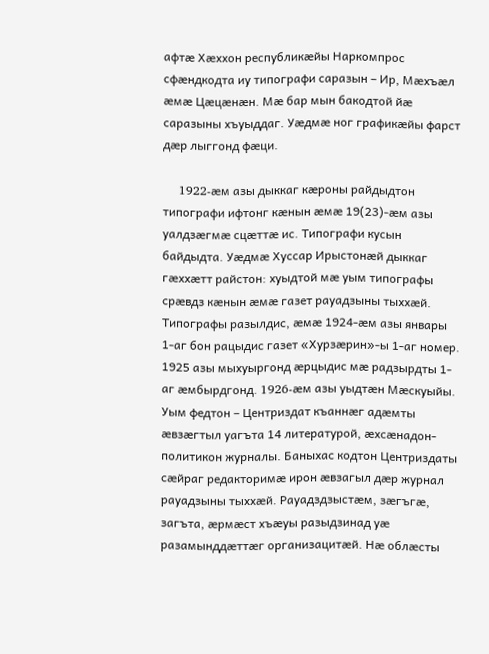афтæ Хæххон республикæйы Наркомпрос сфæндкодта иу типографи саразын – Ир, Мæхъæл æмæ Цæцæнæн. Мæ бар мын бакодтой йæ саразыны хъуыддаг. Уæдмæ ног графикæйы фарст дæр лыггонд фæци.

    1922-æм азы дыккаг кæроны райдыдтон типографи ифтонг кæнын æмæ 19(23)-æм азы уалдзæгмæ сцæттæ ис. Типографи кусын байдыдта. Уæдмæ Хуссар Ирыстонæй дыккаг гæххæтт райстон: хуыдтой мæ уым типографы срæвдз кæнын æмæ газет рауадзыны тыххæй. Типографы разылдис, æмæ 1924-æм азы январы 1-аг бон рацыдис газет «Хурзæрин»-ы 1-аг номер. 1925 азы мыхуыргонд æрцыдис мæ радзырдты 1-аг æмбырдгонд. 1926-æм азы уыдтæн Мæскуыйы. Уым федтон – Центриздат къаннæг адæмты æвзæгтыл уагъта 14 литературой, æхсæнадон-политикон журналы. Баныхас кодтон Центриздаты сæйраг редакторимæ ирон æвзагыл дæр журнал рауадзыны тыххæй. Рауадздзыстæм, зæгъгæ, загъта, æрмæст хъæуы разыдзинад уæ разамынддæттæг организацитæй. Нæ облæсты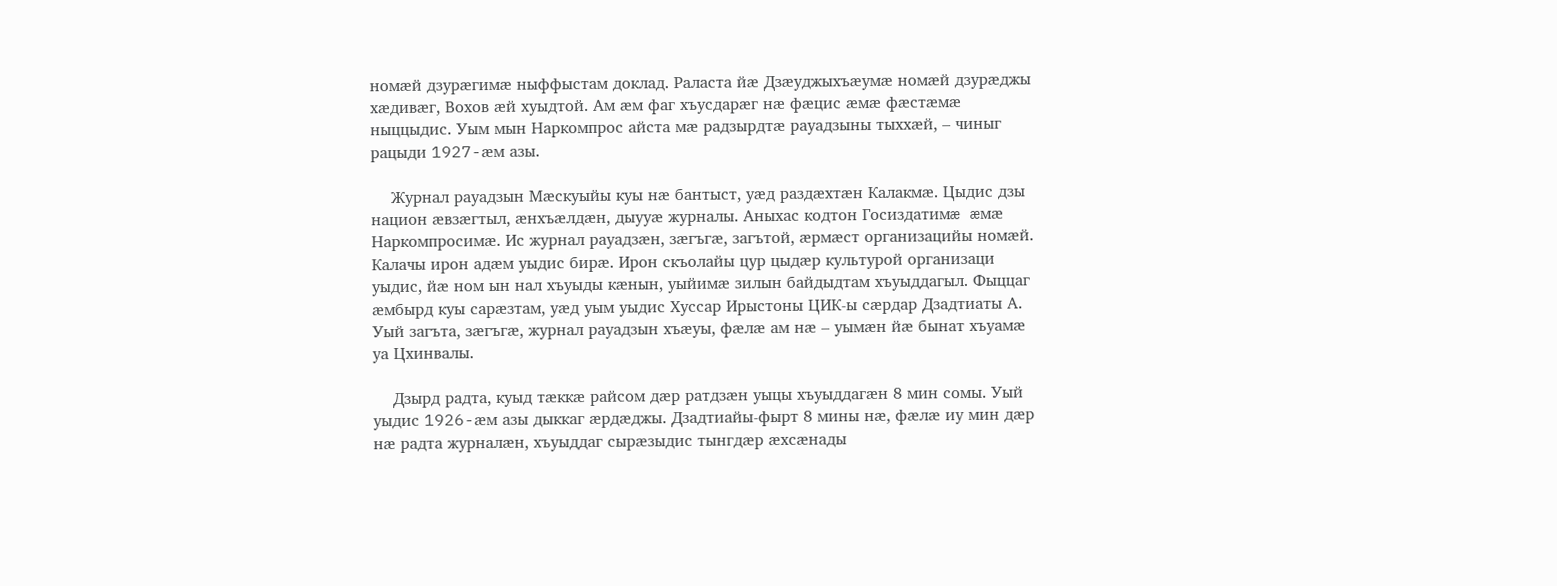номæй дзурæгимæ ныффыстам доклад. Раласта йæ Дзæуджыхъæумæ номæй дзурæджы хæдивæг, Вохов æй хуыдтой. Ам æм фаг хъусдарæг нæ фæцис æмæ фæстæмæ ныццыдис. Уым мын Наркомпрос айста мæ радзырдтæ рауадзыны тыххæй, – чиныг рацыди 1927-æм азы.

    Журнал рауадзын Мæскуыйы куы нæ бантыст, уæд раздæхтæн Калакмæ. Цыдис дзы национ æвзæгтыл, æнхъæлдæн, дыууæ журналы. Аныхас кодтон Госиздатимæ æмæ Наркомпросимæ. Ис журнал рауадзæн, зæгъгæ, загътой, æрмæст организацийы номæй. Калачы ирон адæм уыдис бирæ. Ирон скъолайы цур цыдæр культурой организаци уыдис, йæ ном ын нал хъуыды кæнын, уыйимæ зилын байдыдтам хъуыддагыл. Фыццаг æмбырд куы сарæзтам, уæд уым уыдис Хуссар Ирыстоны ЦИК-ы сæрдар Дзадтиаты А. Уый загъта, зæгъгæ, журнал рауадзын хъæуы, фæлæ ам нæ – уымæн йæ бынат хъуамæ уа Цхинвалы.

    Дзырд радта, куыд тæккæ райсом дæр ратдзæн уыцы хъуыддагæн 8 мин сомы. Уый уыдис 1926-æм азы дыккаг æрдæджы. Дзадтиайы-фырт 8 мины нæ, фæлæ иу мин дæр нæ радта журналæн, хъуыддаг сырæзыдис тынгдæр æхсæнады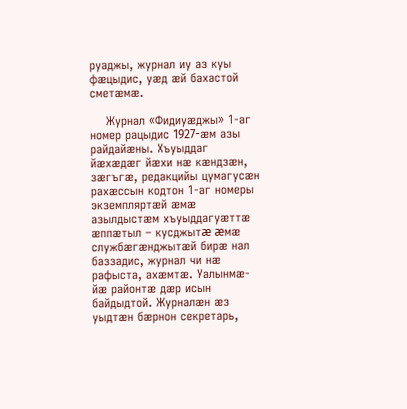руаджы, журнал иу аз куы фæцыдис, уæд æй бахастой сметæмæ.

    Журнал «Фидиуæджы» 1-аг номер рацыдис 1927-æм азы райдайæны. Хъуыддаг йæхæдæг йæхи нæ кæндзæн, зæгъгæ, редакцийы цумагусæн рахæссын кодтон 1-аг номеры экземпляртæй æмæ азылдыстæм хъуыддагуæттæ æппæтыл – кусджытæ æмæ службæгæнджытæй бирæ нал баззадис, журнал чи нæ рафыста, ахæмтæ. Уалынмæ-йæ районтæ дæр исын байдыдтой. Журналæн æз уыдтæн бæрнон секретарь,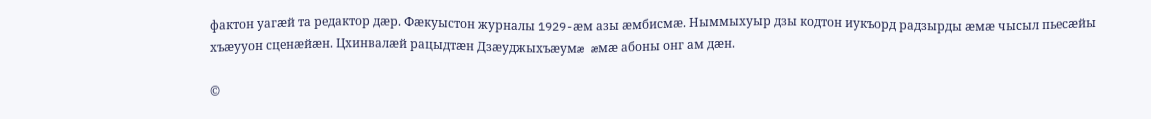фактон уагæй та редактор дæр. Фæкуыстон журналы 1929-æм азы æмбисмæ. Ныммыхуыр дзы кодтон иукъорд радзырды æмæ чысыл пьесæйы хъæууон сценæйæн. Цхинвалæй рацыдтæн Дзæуджыхъæумæ æмæ абоны онг ам дæн.

©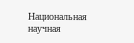Национальная научная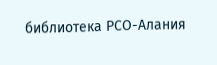библиотека РСО-Алания